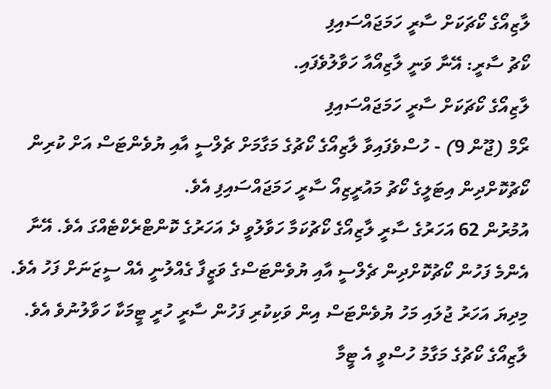ލާޒިއޯގެ ކޯޗަކަށް ސާރީ ހަމަޖައްސައިފި
ކޯޗު ސާރީ: އޭނާ ވަނީ ލާޒިއޯއާ ހަވާލުވެފައި.
ލާޒިއޯގެ ކޯޗަކަށް ސާރީ ހަމަޖައްސައިފި
ރޯމް (ޖޫން 9) - ހުސްވެފައިވާ ލާޒިއޯގެ ކޯޗުގެ މަގާމަށް ޗެލްސީ އާއި ޔުވެންޓަސް އަށް ކުރިން ކޯޗުކޮށްދިން އިޓަލީގެ ކޯޗު މައުރީޒިއޯ ސާރީ ހަމަޖައްސައިފި އެވެ.
އުމުރުން 62 އަހަރުގެ ސާރީ ލާޒިއޯގެ ކޯޗުކަމާ ހަވާލުވީ ދެ އަހަރުގެ ކޮންޓްރެކްޓެއްގަ އެވެ. އޭނާ އެންމެ ފަހުން ކޯޗުކޮށްދިން ޗެލްސީ އާއި ޔުވެންޓަސްގެ ވަޒީފާ ގެއްލުނީ އެއް ސީޒަނަށް ފަހު އެވެ. މިދިޔަ އަހަރު ޖުލައި މަހު ޔުވެންޓަސް އިން ވަކިކުރި ފަހުން ސާރީ ހުރީ ޓީމަކާ ހަވާލުނުވެ އެވެ.
ލާޒިއޯގެ ކޯޗުގެ މަގާމު ހުސްވީ އެ ޓީމާ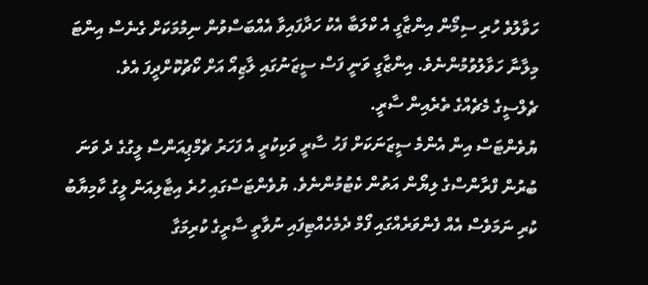ހަވާލުވެ ހުރި ސިމޯން އިންޒާގީ އެ ކްލަބާ އެކު ހަދާފައިވާ އެއްބަސްވުން ނިމުމަކަށް ގެނެސް އިންޓަ މިލާނާ ހަވާލުވުމުންނެވެ. އިންޒާގީ ވަނީ ފަސް ސީޒަނުގައި ލާޒިއޯ އަށް ކޯޗުކޮށްދީފަ އެވެ.
ޗެލްސީގެ މެޗެއްގެ ތެރެއިން ސާރީ.
ޔުވެންޓަސް އިން އެންމެ ސީޒަނަކަށް ފަހު ސާރީ ވަކިކުރީ އެ ފަހަރު ޗެމްޕިއަންސް ލީގުގެ ދެ ވަނަ ބުރުން ފްރާންސްގެ ލިޔޯން އަތުން ކެޓުމުންނެވެ. ޔުވެންޓަސްގައި ހުރެ އިޓާލިއަން ލީގު ކާމިޔާބު ކުރި ނަމަވެސް އެއް ފެންވަރެއްގައި ފޯމް ދެމެހެއްޓިފައި ނުވާތީ ސާރީގެ ކުރިމަގާ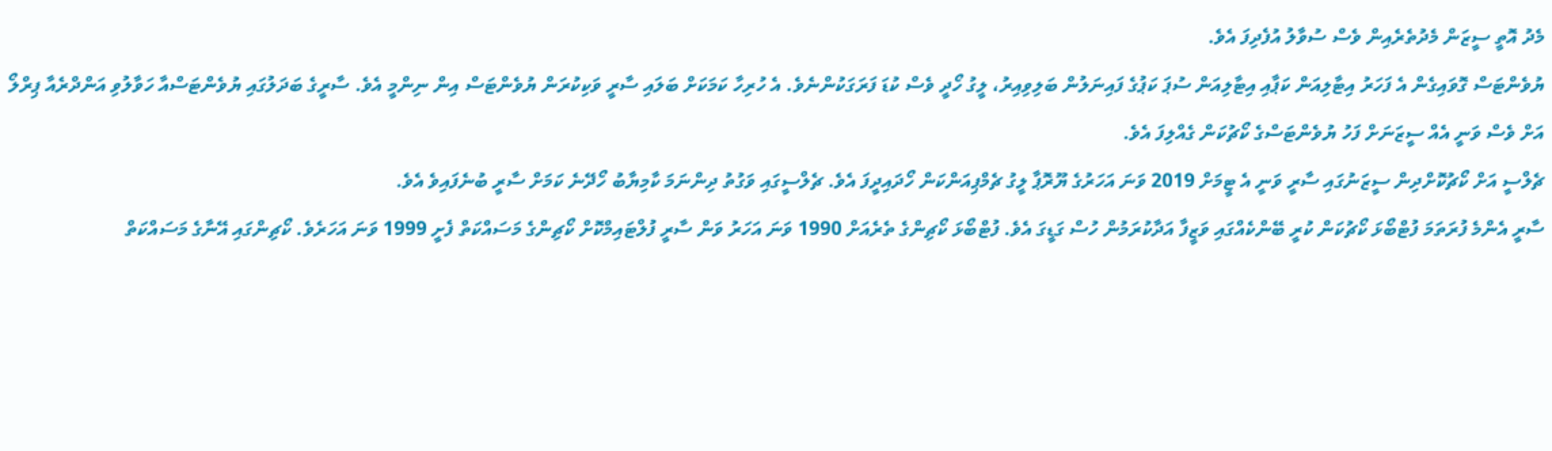މެދު އޮތީ ސީޒަން މެދުތެރެއިން ވެސް ސުވާލު އުފެދިފަ އެވެ.
ޔުވެންޓަސް ގޮވައިގެން އެ ފަހަރު އިޓާލިއަން ކަޕާއި އިޓާލިއަން ސުޕަ ކަޕުގެ ފައިނަލުން ބަލިވިއިރު، ލީގު ހޯދީ ވެސް ކުޑަ ފަރަގަކުންނެވެ. އެ ހުރިހާ ކަމަކަށް ބަލައި ސާރީ ވަކިކުރަން ޔުވެންޓަސް އިން ނިންމީ އެވެ. ސާރީގެ ބަދަލުގައި ޔުވެންޓަސްއާ ހަވާލުވި އަންދްރެއާ ޕިރްލޯ އަށް ވެސް ވަނީ އެއް ސީޒަނަށް ފަހު ޔުވެންޓަސްގެ ކޯޗުކަން ގެއްލިފަ އެވެ.
ޗެލްސީ އަށް ކޯޗުކޮށްދިން ސީޒަނުގައި ސާރީ ވަނީ އެ ޓީމަށް 2019 ވަނަ އަހަރުގެ ޔޫރޮޕާ ލީގު ޗެމްޕިއަންކަން ހޯދައިދީފަ އެވެ. ޗެލްސީގައި ވަގުތު ދިންނަމަ ކާމިޔާބު ހޯދޭނެ ކަމަށް ސާރީ ބުނެފައިވެ އެވެ.
ސާރީ އެންމެ ފުރަތަމަ ފުޓްބޯޅަ ކޯޗުކަން ކުރީ ބޭންކެއްގައި ވަޒީފާ އަދާކުރަމުން ހުސް ގަޑީގަ އެވެ. ފުޓްބޯޅަ ކޯޗިންގެ ތެރެއަށް 1990 ވަނަ އަހަރު ވަން ސާރީ ފުލްޓައިމްކޮށް ކޯޗިންގެ މަސައްކަތް ފެށީ 1999 ވަނަ އަހަރެވެ. ކޯޗިންގައި އޭނާގެ މަސައްކަތް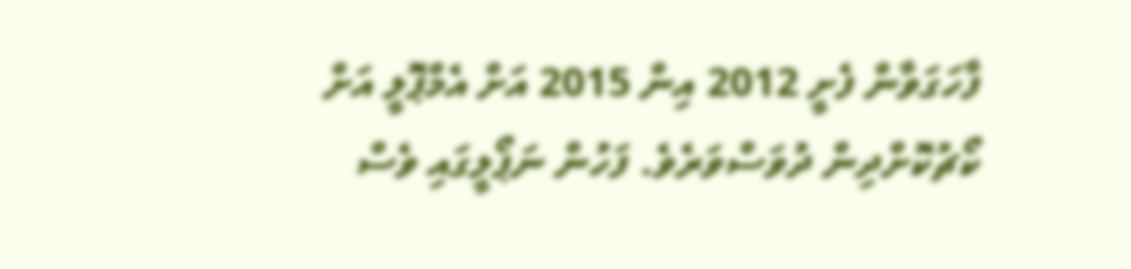ފާހަގަވާން ފެށީ 2012 އިން 2015 އަށް އެމްޕޮލީ އަށް ކޯޗުކޮށްދިން ދުވަސްވަރެވެ. ފަހުން ނަޕޯލީގައި ވެސް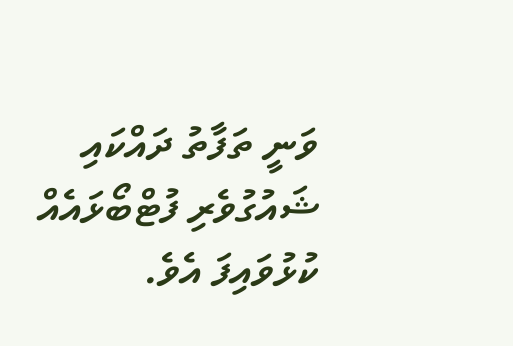ވަނީ ތަފާތު ދައްކައި ޝައުގުވެރި ފުޓްބޯޅައެއް ކުޅުވައިފަ އެވެ.